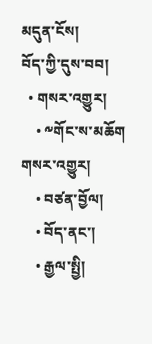མདུན་ངོས།
བོད་ཀྱི་དུས་བབ།
  • གསར་འགྱུར།
    • ༸གོང་ས་མཆོག གསར་འགྱུར།
    • བཙན་བྱོལ།
    • བོད་ནང་།
    • རྒྱལ་སྤྱི།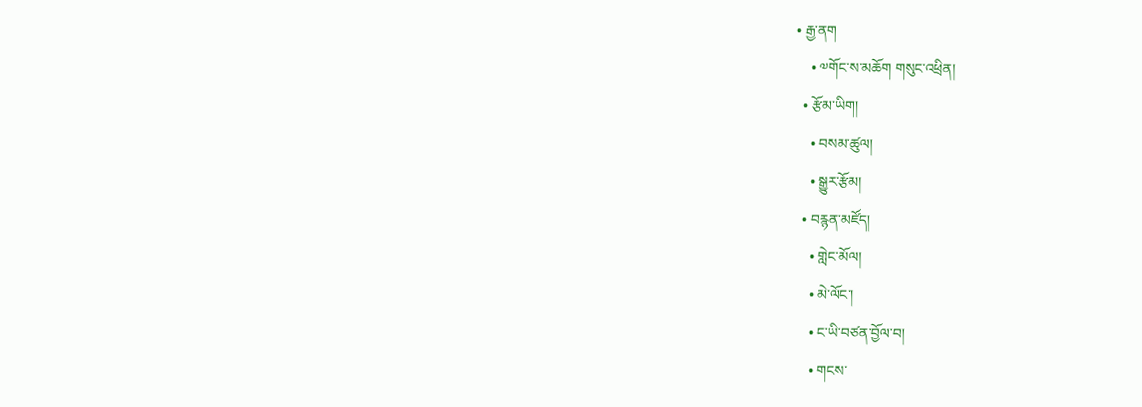• རྒྱ་ནག
    • ༧གོང་ས་མཆོག གསུང་འཕྲིན།
  • རྩོམ་ཡིག།
    • བསམ་ཚུལ།
    • སྒྱུར་རྩོམ།
  • བརྙན་མཛོད།
    • གླེང་མོལ།
    • མེ་ལོང་།
    • ང་ཡི་བཙན་བྱོལ་བ།
    • གངས་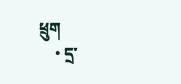ཕྲུག
    • དྲ་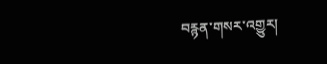བརྙན་གསར་འགྱུར།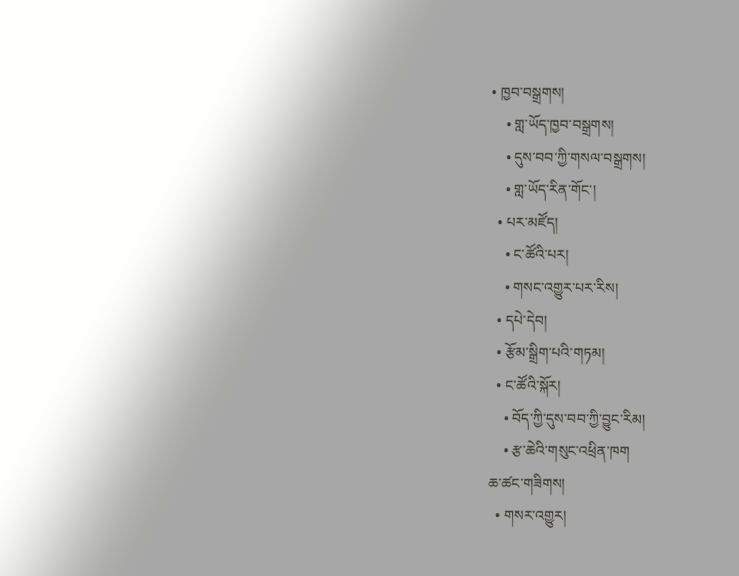• ཁྱབ་བསྒྲགས།
    • གླ་ཡོད་ཁྱབ་བསྒྲགས།
    • དུས་བབ་ཀྱི་གསལ་བསྒྲགས།
    • གླ་ཡོད་རིན་གོང་།
  • པར་མཛོད།
    • ང་ཚོའི་པར།
    • གསང་འགྱུར་པར་རིས།
  • དཔེ་དེབ།
  • རྩོམ་སྒྲིག་པའི་གཏམ།
  • ང་ཚོའི་སྐོར།
    • བོད་ཀྱི་དུས་བབ་ཀྱི་བྱུང་རིམ།
    • རྩ་ཆེའི་གསུང་འཕྲིན་ཁག
ཆ་ཚང་གཟིགས།
  • གསར་འགྱུར།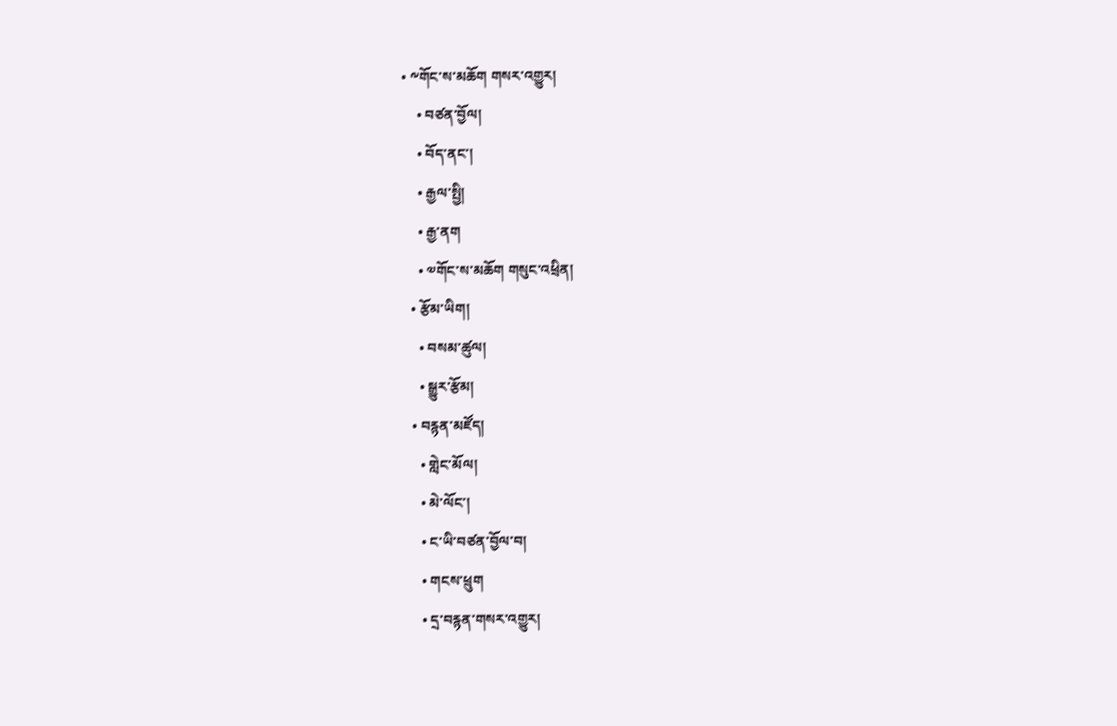• ༸གོང་ས་མཆོག གསར་འགྱུར།
    • བཙན་བྱོལ།
    • བོད་ནང་།
    • རྒྱལ་སྤྱི།
    • རྒྱ་ནག
    • ༧གོང་ས་མཆོག གསུང་འཕྲིན།
  • རྩོམ་ཡིག།
    • བསམ་ཚུལ།
    • སྒྱུར་རྩོམ།
  • བརྙན་མཛོད།
    • གླེང་མོལ།
    • མེ་ལོང་།
    • ང་ཡི་བཙན་བྱོལ་བ།
    • གངས་ཕྲུག
    • དྲ་བརྙན་གསར་འགྱུར།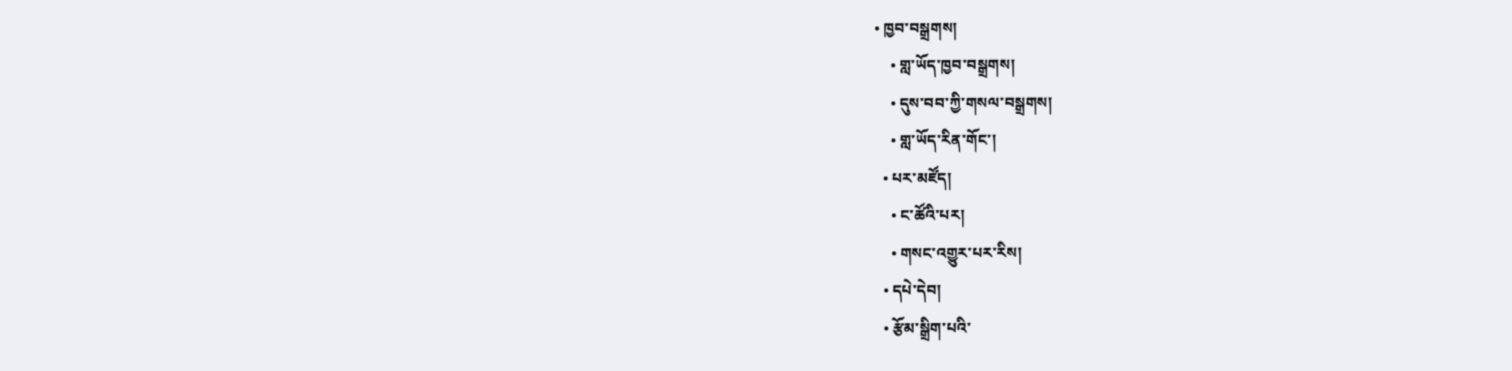• ཁྱབ་བསྒྲགས།
    • གླ་ཡོད་ཁྱབ་བསྒྲགས།
    • དུས་བབ་ཀྱི་གསལ་བསྒྲགས།
    • གླ་ཡོད་རིན་གོང་།
  • པར་མཛོད།
    • ང་ཚོའི་པར།
    • གསང་འགྱུར་པར་རིས།
  • དཔེ་དེབ།
  • རྩོམ་སྒྲིག་པའི་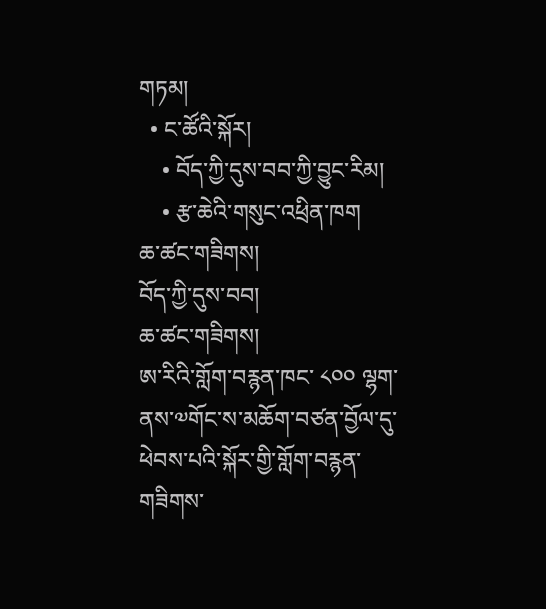གཏམ།
  • ང་ཚོའི་སྐོར།
    • བོད་ཀྱི་དུས་བབ་ཀྱི་བྱུང་རིམ།
    • རྩ་ཆེའི་གསུང་འཕྲིན་ཁག
ཆ་ཚང་གཟིགས།
བོད་ཀྱི་དུས་བབ།
ཆ་ཚང་གཟིགས།
ཨ་རིའི་གློག་བརྙན་ཁང་ ༨༠༠ ལྷག་ནས་༧གོང་ས་མཆོག་བཙན་བྱོལ་དུ་ཕེབས་པའི་སྐོར་གྱི་གློག་བརྙན་གཟིགས་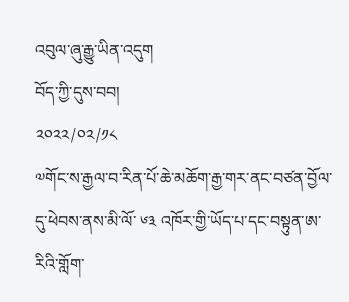འབུལ་ཞུ་རྒྱུ་ཡིན་འདུག
བོད་ཀྱི་དུས་བབ།
༢༠༢༢/༠༢/༡༨
༧གོང་ས་རྒྱལ་བ་རིན་པོ་ཆེ་མཆོག་རྒྱ་གར་ནང་བཙན་བྱོལ་དུ་ཕེབས་ནས་མི་ལོ་ ༦༣ འཁོར་གྱི་ཡོད་པ་དང་བསྟུན་ཨ་རིའི་གློག་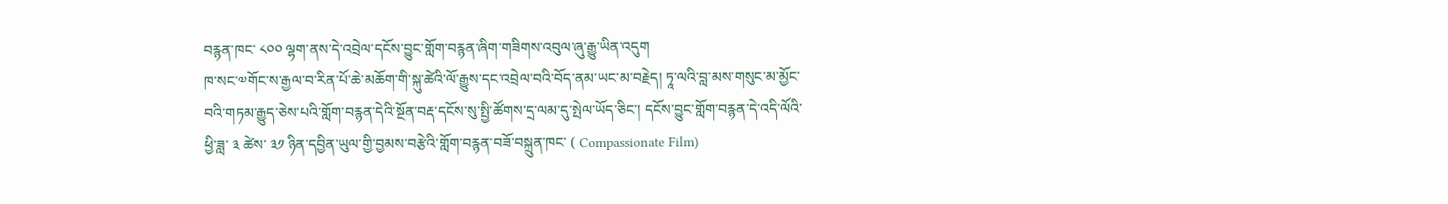བརྙན་ཁང་ ༨༠༠ ལྷག་ནས་དེ་འབྲེལ་དངོས་བྱུང་གློག་བརྙན་ཞིག་གཟིགས་འབུལ་ཞུ་རྒྱུ་ཡིན་འདུག
ཁ་སང་༧གོང་ས་རྒྱལ་བ་རིན་པོ་ཆེ་མཆོག་གི་སྐུ་ཚེའི་ལོ་རྒྱུས་དང་འབྲེལ་བའི་བོད་ནམ་ཡང་མ་བརྗེད། ཏཱ་ལའི་བླ་མས་གསུང་མ་མྱོང་བའི་གཏམ་རྒྱུད་ཅེས་པའི་གློག་བརྙན་དེའི་སྔོན་བརྡ་དངོས་སུ་སྤྱི་ཚོགས་དྲ་ལམ་དུ་སྤེལ་ཡོད་ཅིང་། དངོས་བྱུང་གློག་བརྙན་དེ་འདི་ལོའི་ཕྱི་ཟླ་ ༣ ཚེས་ ༣༡ ཉིན་དབྱིན་ཡུལ་གྱི་བྱམས་བརྩེའི་གློག་བརྙན་བཟོ་བསྐྲུན་ཁང་ ( Compassionate Film)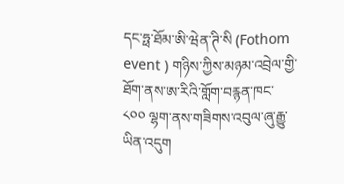དང་ཧྥ་ཐོམ་ཨི་ཝེན་ཊི་སི (Fothom event ) གཉིས་ཀྱིས་མཉམ་འབྲེལ་གྱི་ཐོག་ནས་ཨ་རིའི་གློག་བརྙན་ཁང་ ༨༠༠ ལྷག་ནས་གཟིགས་འབུལ་ཞུ་རྒྱུ་ཡིན་འདུག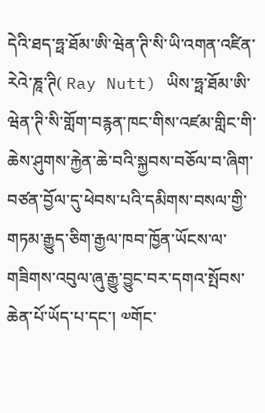དེའི་ཐད་ཧྥ་ཐོམ་ཨི་ཝེན་ཊི་སི་ཡི་འགན་འཛིན་རེའེ་ཎཱ་ཊི( Ray Nutt) ཡིས་ཧྥ་ཐོམ་ཨི་ཝེན་ཊི་སི་གློག་བརྙན་ཁང་གིས་འཛམ་གླིང་གི་ཆེས་ཤུགས་རྐྱེན་ཆེ་བའི་སྐྱབས་བཅོལ་བ་ཞིག་བཙན་བྱོལ་དུ་ཕེབས་པའི་དམིགས་བསལ་གྱི་གཏམ་རྒྱུད་ཅིག་རྒྱལ་ཁབ་ཁྱོན་ཡོངས་ལ་གཟིགས་འབུལ་ཞུ་རྒྱུ་བྱུང་བར་དགའ་སྤོབས་ཆེན་པོ་ཡོད་པ་དང་། ༧གོང་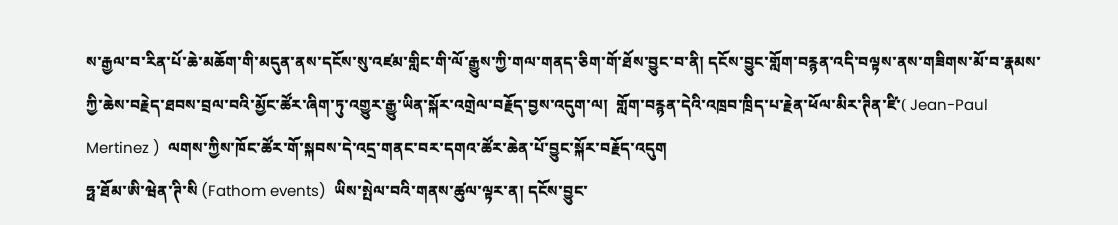ས་རྒྱལ་བ་རིན་པོ་ཆེ་མཆོག་གི་མདུན་ནས་དངོས་སུ་འཛམ་གླིང་གི་ལོ་རྒྱུས་ཀྱི་གལ་གནད་ཅིག་གོ་ཐོས་བྱུང་བ་ནི། དངོས་བྱུང་གློག་བརྙན་འདི་བལྟས་ནས་གཟིགས་མོ་བ་རྣམས་ཀྱི་ཆེས་བརྗེད་ཐབས་བྲལ་བའི་མྱོང་ཚོར་ཞིག་ཏུ་འགྱུར་རྒྱུ་ཡིན་སྐོར་འགྲེལ་བརྗོད་བྱས་འདུག་ལ།  གློག་བརྙན་དེའི་འཁྲབ་ཁྲིད་པ་རྗེན་ཕོལ་མིར་ཊིན་ཛི་( Jean-Paul Mertinez )  ལགས་ཀྱིས་ཁོང་ཚོར་གོ་སྐབས་དེ་འདྲ་གནང་བར་དགའ་ཚོར་ཆེན་པོ་བྱུང་སྐོར་བརྗོད་འདུག
ཧྥ་ཐོམ་ཨི་ཝེན་ཊི་སི (Fathom events)  ཡིས་སྤེལ་བའི་གནས་ཚུལ་ལྟར་ན། དངོས་བྱུང་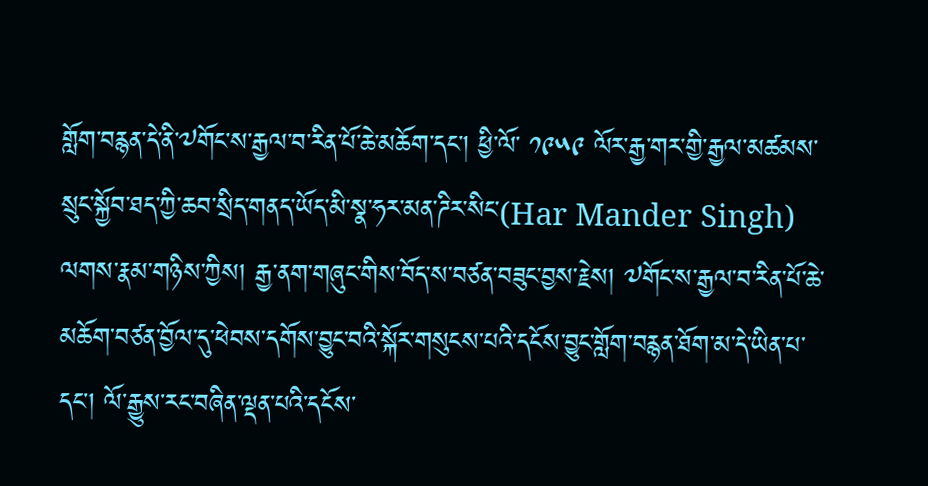གློག་བརྙན་དེ་ནི་༧གོང་ས་རྒྱལ་བ་རིན་པོ་ཆེ་མཆོག་དང་། ཕྱི་ལོ་ ༡༩༥༩ ལོར་རྒྱ་གར་གྱི་རྒྱལ་མཚམས་སྲུང་སྐྱོབ་ཐད་ཀྱི་ཆབ་སྲིད་གནད་ཡོད་མི་སྣ་ཧར་མན་ཌིར་སིང་(Har Mander Singh) ལགས་རྣམ་གཉིས་ཀྱིས། རྒྱ་ནག་གཞུང་གིས་བོད་ས་བཙན་བཟུང་བྱས་རྗེས། ༧གོང་ས་རྒྱལ་བ་རིན་པོ་ཆེ་མཆོག་བཙན་བྱོལ་དུ་ཕེབས་དགོས་བྱུང་བའི་སྐོར་གསུངས་པའི་དངོས་བྱུང་གློག་བརྙན་ཐོག་མ་དེ་ཡིན་པ་དང་། ལོ་རྒྱུས་རང་བཞིན་ལྡན་པའི་དངོས་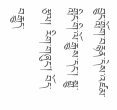བྱུང་གློག་བརྙན་དེས་འཛམ་གླིང་གི་ལོ་རྒྱུས་དང་། སྒྱུ་རྩལ། རིག་གཞུང། བོད་བརྒྱུད་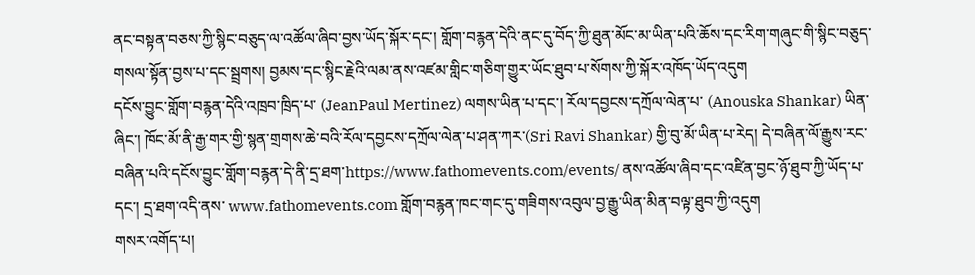ནང་བསྟན་བཅས་ཀྱི་སྙིང་བཅུད་ལ་འཚོལ་ཞིབ་བྱས་ཡོད་སྐོར་དང་། གློག་བརྙན་དེའི་ནང་དུ་བོད་ཀྱི་ཐུན་མོང་མ་ཡིན་པའི་ཆོས་དང་རིག་གཞུང་གི་སྙིང་བཅུད་གསལ་སྟོན་བྱས་པ་དང་སྦྲགས། བྱམས་དང་སྙིང་རྗེའི་ལམ་ནས་འཛམ་གླིང་གཅིག་གྱུར་ཡོང་ཐུབ་པ་སོགས་ཀྱི་སྐོར་འཁོད་ཡོད་འདུག
དངོས་བྱུང་གློག་བརྙན་དེའི་འཁྲབ་ཁྲིད་པ་ (JeanPaul Mertinez) ལགས་ཡིན་པ་དང་། རོལ་དབྱངས་དཀྲོལ་ལེན་པ་ (Anouska Shankar) ཡིན་ཞིང་། ཁོང་མོ་ནི་རྒྱ་གར་གྱི་སྙན་གྲགས་ཆེ་བའི་རོལ་དབྱངས་དཀྲོལ་ལེན་པ་ཤན་ཀར་(Sri Ravi Shankar) གྱི་བུ་མོ་ཡིན་པ་རེད། དེ་བཞིན་ལོ་རྒྱུས་རང་བཞིན་པའི་དངོས་བྱུང་གློག་བརྙན་དེ་ནི་དྲ་ཐག་https://www.fathomevents.com/events/ ནས་འཚོལ་ཞིབ་དང་འཛིན་བྱང་ཉོ་ཐུབ་ཀྱི་ཡོད་པ་དང་། དྲ་ཐག་འདི་ནས་ www.fathomevents.com གློག་བརྙན་ཁང་གང་དུ་གཟིགས་འབུལ་བྱ་རྒྱུ་ཡིན་མིན་བལྟ་ཐུབ་ཀྱི་འདུག
གསར་འགོད་པ།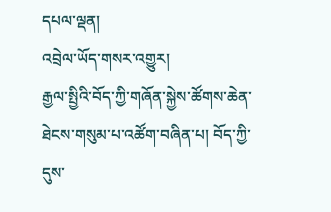དཔལ་ལྡན།
འབྲེལ་ཡོད་གསར་འགྱུར།
རྒྱལ་སྤྱིའི་བོད་ཀྱི་གཞོན་སྐྱེས་ཚོགས་ཆེན་ཐེངས་གསུམ་པ་འཚོག་བཞིན་པ། བོད་ཀྱི་དུས་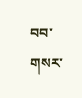བབ་གསར་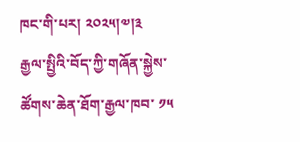ཁང་གི་པར། ༢༠༢༥།༧།༣
རྒྱལ་སྤྱིའི་བོད་ཀྱི་གཞོན་སྐྱེས་ཚོགས་ཆེན་ཐོག་རྒྱལ་ཁབ་ ༡༥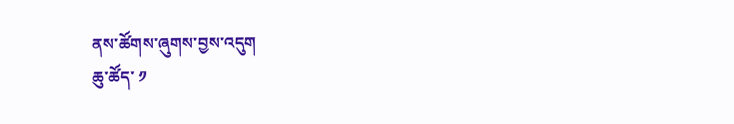ནས་ཚོགས་ཞུགས་བྱས་འདུག
ཆུ་ཚོད་ ༡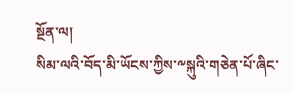སྔོན་ལ།
སིམ་ལའི་བོད་མི་ཡོངས་ཀྱིས་༸སྐུའི་གཅེན་པོ་ཞིང་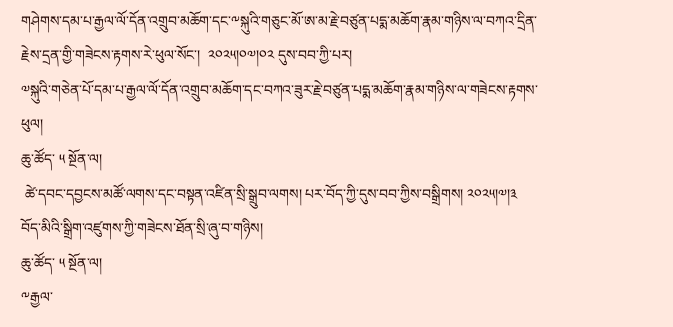གཤེགས་དམ་པ་རྒྱལ་ལོ་དོན་འགྲུབ་མཆོག་དང་༸སྐུའི་གཅུང་མོ་ཨ་མ་རྗེ་བཙུན་པདྨ་མཆོག་རྣམ་གཉིས་ལ་བཀའ་དྲིན་རྗེས་དྲན་གྱི་གཟེངས་རྟགས་རེ་ཕུལ་སོང་།  ༢༠༢༥།༠༧།༠༢ དུས་བབ་ཀྱི་པར།
༧སྐུའི་གཅེན་པོ་དམ་པ་རྒྱལ་ལོ་དོན་འགྲུབ་མཆོག་དང་བཀའ་ཟུར་རྗེ་བཙུན་པདྨ་མཆོག་རྣམ་གཉིས་ལ་གཟེངས་རྟགས་ཕུལ།
ཆུ་ཚོད་ ༥ སྔོན་ལ།
 ཚེ་དབང་དབྱངས་མཚོ་ལགས་དང་བསྟན་འཛིན་སྲི་སྒྲུབ་ལགས། པར་བོད་ཀྱི་དུས་བབ་ཀྱིས་བསྒྲིགས། ༢༠༢༥།༧།༣
བོད་མིའི་སྒྲིག་འཛུགས་ཀྱི་གཟེངས་ཐོན་སྲི་ཞུ་བ་གཉིས།
ཆུ་ཚོད་ ༥ སྔོན་ལ།
༸རྒྱལ་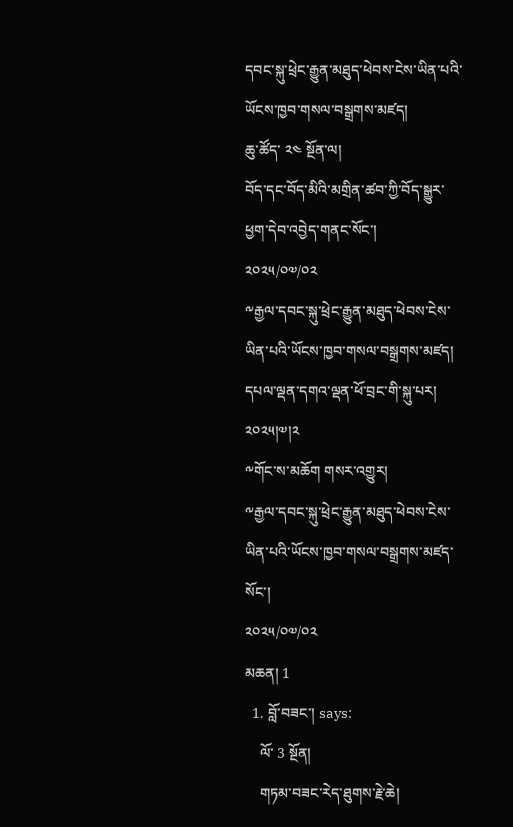དབང་སྐུ་ཕྲེང་རྒྱུན་མཐུད་ཕེབས་ངེས་ཡིན་པའི་ཡོངས་ཁྱབ་གསལ་བསྒྲགས་མཛད།
ཆུ་ཚོད་ ༢༤ སྔོན་ལ།
བོད་དང་བོད་མིའི་མགྲིན་ཚབ་ཀྱི་བོད་སྒྱུར་ཕྱག་དེབ་འབྱེད་གནང་སོང་།
༢༠༢༥/༠༧/༠༢
༸རྒྱལ་དབང་སྐུ་ཕྲེང་རྒྱུན་མཐུད་ཕེབས་ངེས་ཡིན་པའི་ཡོངས་ཁྱབ་གསལ་བསྒྲགས་མཛད། དཔལ་ལྡན་དགའ་ལྡན་ཕོ་བྲང་གི་སྐུ་པར། ༢༠༢༥།༧།༢
༸གོང་ས་མཆོག གསར་འགྱུར།
༸རྒྱལ་དབང་སྐུ་ཕྲེང་རྒྱུན་མཐུད་ཕེབས་ངེས་ཡིན་པའི་ཡོངས་ཁྱབ་གསལ་བསྒྲགས་མཛད་སོང་།
༢༠༢༥/༠༧/༠༢
མཆན། 1
  1. བློ་བཟང་། says:
    ལོ་ 3 སྔོན།
    གཏམ་བཟང་རེད་ཐུགས་རྗེ་ཆེ།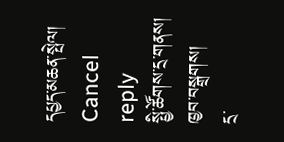དཔྱད་མཆན་སྤེལ། Cancel reply
སྤྱི་ཚོགས་དྲ་གནས།
ཁྱབ་བསྒྲགས།
དྲ་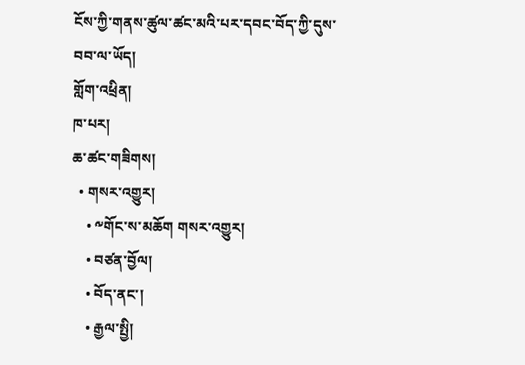ངོས་ཀྱི་གནས་ཚུལ་ཚང་མའི་པར་དབང་བོད་ཀྱི་དུས་བབ་ལ་ཡོད།
གློག་འཕྲིན།
ཁ་པར།
ཆ་ཚང་གཟིགས།
  • གསར་འགྱུར།
    • ༸གོང་ས་མཆོག གསར་འགྱུར།
    • བཙན་བྱོལ།
    • བོད་ནང་།
    • རྒྱལ་སྤྱི།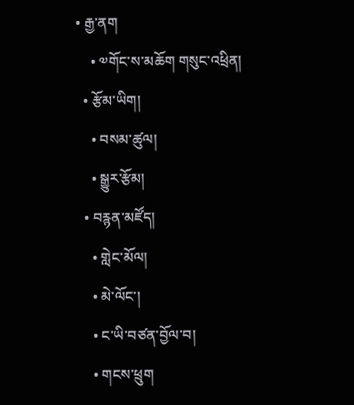• རྒྱ་ནག
    • ༧གོང་ས་མཆོག གསུང་འཕྲིན།
  • རྩོམ་ཡིག།
    • བསམ་ཚུལ།
    • སྒྱུར་རྩོམ།
  • བརྙན་མཛོད།
    • གླེང་མོལ།
    • མེ་ལོང་།
    • ང་ཡི་བཙན་བྱོལ་བ།
    • གངས་ཕྲུག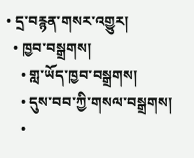• དྲ་བརྙན་གསར་འགྱུར།
  • ཁྱབ་བསྒྲགས།
    • གླ་ཡོད་ཁྱབ་བསྒྲགས།
    • དུས་བབ་ཀྱི་གསལ་བསྒྲགས།
    •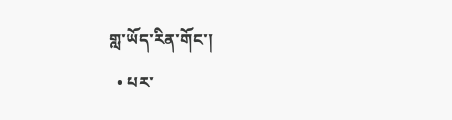གླ་ཡོད་རིན་གོང་།
  • པར་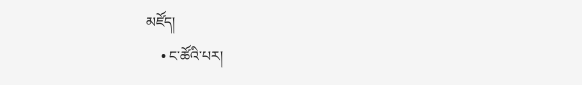མཛོད།
    • ང་ཚོའི་པར།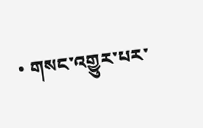• གསང་འགྱུར་པར་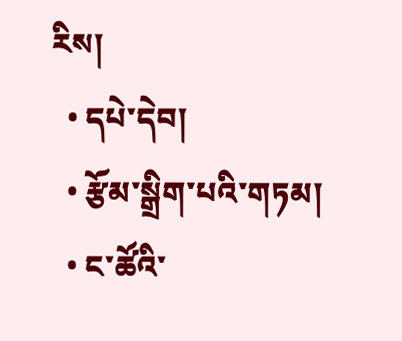རིས།
  • དཔེ་དེབ།
  • རྩོམ་སྒྲིག་པའི་གཏམ།
  • ང་ཚོའི་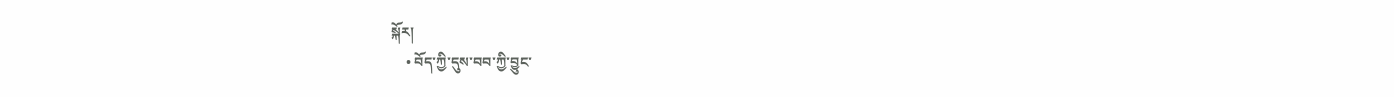སྐོར།
    • བོད་ཀྱི་དུས་བབ་ཀྱི་བྱུང་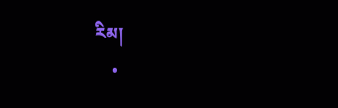རིམ།
    •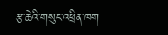རྩ་ཆེའི་གསུང་འཕྲིན་ཁག